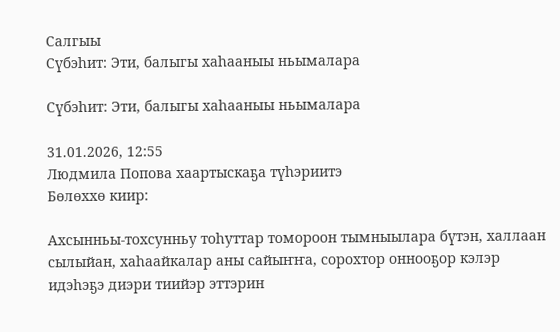Салгыы
Сүбэһит: Эти, балыгы хаһааныы ньымалара

Сүбэһит: Эти, балыгы хаһааныы ньымалара

31.01.2026, 12:55
Людмила Попова хаартыскаҕа түһэриитэ
Бөлөххө киир:

Ахсынньы-тохсунньу тоһуттар томороон тымныылара бүтэн, халлаан сылыйан, хаһаайкалар аны сайыҥҥа, сорохтор оннооҕор кэлэр идэһэҕэ диэри тиийэр эттэрин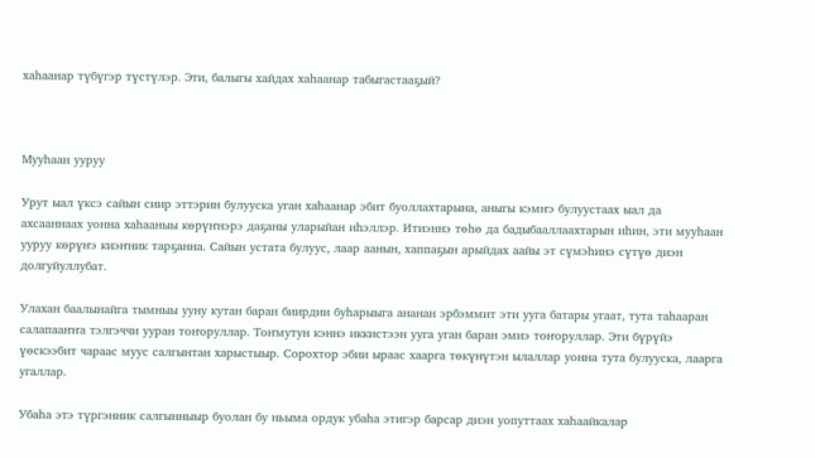хаһаанар түбүгэр түстүлэр. Эти, балыгы хайдах хаһаанар табыгастааҕый?



Мууһаан ууруу

Урут ыал үксэ сайын сиир эттэрин булууска уган хаһаанар эбит буоллахтарына, аныгы кэмҥэ булуустаах ыал да ахсааннаах уонна хаһааныы көрүҥнэрэ даҕаны уларыйан иһэллэр. Итиэннэ төһө да бадыбааллаахтарын иһин, эти мууһаан ууруу көрүҥэ киэҥник тарҕанна. Сайын устата булуус, лаар аанын, хаппаҕын арыйдах аайы эт сүмэһинэ сүтүө диэн долгуйуллубат.

Улахан баалынайга тымныы ууну кутан баран биирдии буһарыыга ананан эрбэммит эти ууга батары угаат, тута таһааран салапааҥҥа тэлгэччи ууран тоҥоруллар. Тоҥмутун кэннэ иккистээн ууга уган баран эмиэ тоҥоруллар. Эти бүрүйэ үөскээбит чараас муус салгынтан харыстыыр. Сорохтор эбии ыраас хаарга төкүнүтэн ылаллар уонна тута булууска, лаарга угаллар.

Убаһа этэ түргэнник салгынныыр буолан бу ньыма ордук убаһа этигэр барсар диэн уопуттаах хаһаайкалар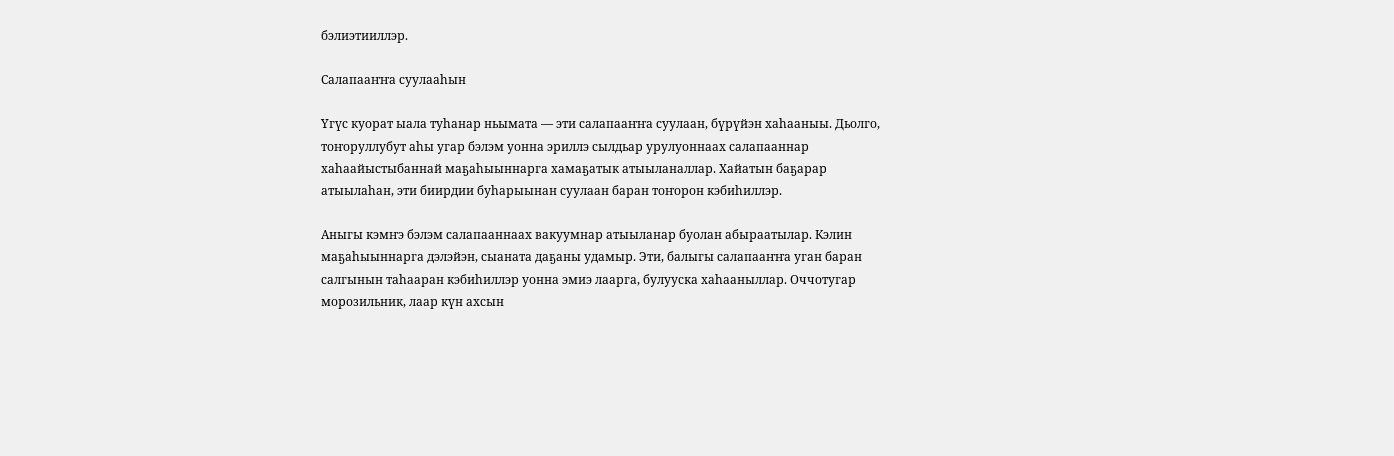бэлиэтииллэр.

Салапааҥҥа суулааһын

Үгүс куорат ыала туһанар ньымата — эти салапааҥҥа суулаан, бүрүйэн хаһааныы. Дьолго, тоҥоруллубут аһы угар бэлэм уонна эриллэ сылдьар урулуоннаах салапааннар хаһаайыстыбаннай маҕаһыыннарга хамаҕатык атыыланаллар. Хайатын баҕарар атыылаһан, эти биирдии буһарыынан суулаан баран тоҥорон кэбиһиллэр.

Аныгы кэмҥэ бэлэм салапааннаах вакуумнар атыыланар буолан абыраатылар. Кэлин маҕаһыыннарга дэлэйэн, сыаната даҕаны удамыр. Эти, балыгы салапааҥҥа уган баран салгынын таһааран кэбиһиллэр уонна эмиэ лаарга, булууска хаһааныллар. Оччотугар морозильник, лаар күн ахсын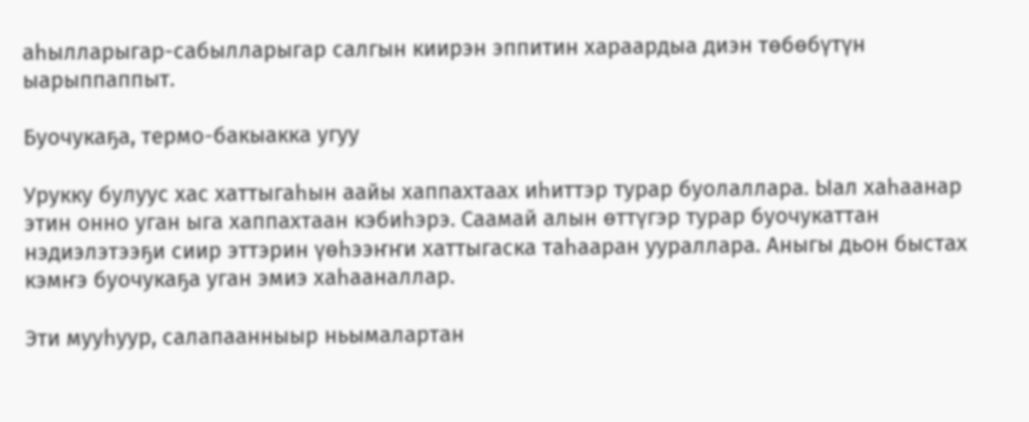аһылларыгар-сабылларыгар салгын киирэн эппитин хараардыа диэн төбөбүтүн ыарыппаппыт.

Буочукаҕа, термо-бакыакка угуу

Урукку булуус хас хаттыгаһын аайы хаппахтаах иһиттэр турар буолаллара. Ыал хаһаанар этин онно уган ыга хаппахтаан кэбиһэрэ. Саамай алын өттүгэр турар буочукаттан нэдиэлэтээҕи сиир эттэрин үөһээҥҥи хаттыгаска таһааран уураллара. Аныгы дьон быстах кэмҥэ буочукаҕа уган эмиэ хаһааналлар.

Эти мууһуур, салапаанныыр ньымалартан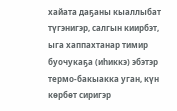хайата даҕаны кыаллыбат түгэнигэр, салгын киирбэт, ыга хаппахтанар тимир буочукаҕа (иһиккэ) эбэтэр термо-бакыакка уган, күн көрбөт сиригэр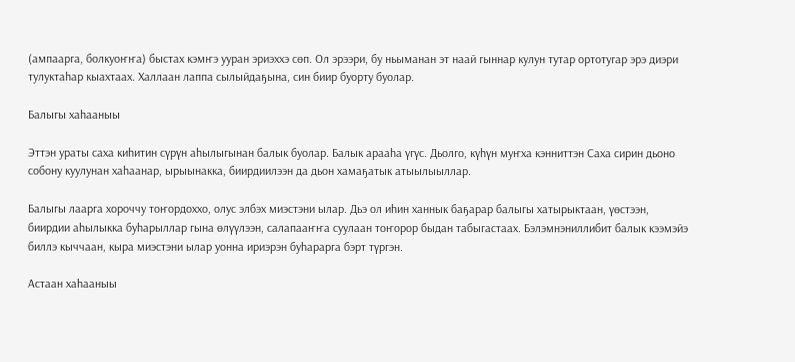(ампаарга, болкуоҥҥа) быстах кэмҥэ ууран эриэххэ сөп. Ол эрээри, бу ньыманан эт наай гыннар кулун тутар ортотугар эрэ диэри тулуктаһар кыахтаах. Халлаан лаппа сылыйдаҕына, син биир буорту буолар.

Балыгы хаһааныы

Эттэн ураты саха киһитин сүрүн аһылыгынан балык буолар. Балык арааһа үгүс. Дьолго, күһүн муҥха кэнниттэн Саха сирин дьоно собону куулунан хаһаанар, ырыынакка, биирдиилээн да дьон хамаҕатык атыылыыллар.

Балыгы лаарга хороччу тоҥордоххо, олус элбэх миэстэни ылар. Дьэ ол иһин ханнык баҕарар балыгы хатырыктаан, үөстээн, биирдии аһылыкка буһарыллар гына өлүүлээн, салапааҥҥа суулаан тоҥорор быдан табыгастаах. Бэлэмнэниллибит балык кээмэйэ биллэ кыччаан, кыра миэстэни ылар уонна ириэрэн буһарарга бэрт түргэн.

Астаан хаһааныы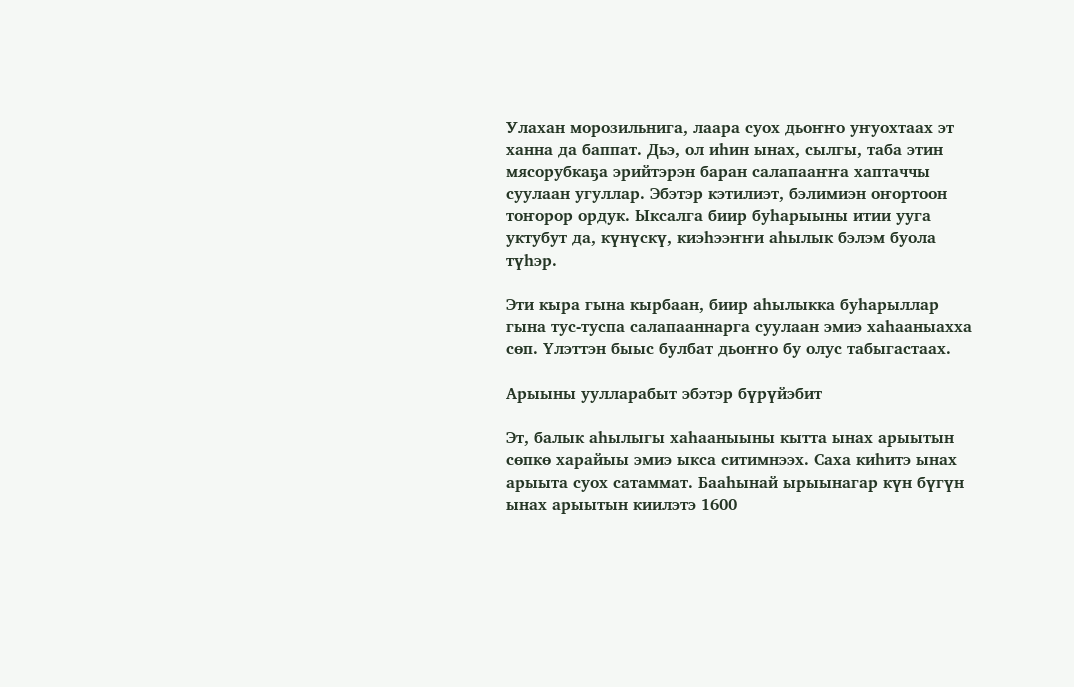Улахан морозильнига, лаара суох дьоҥҥо уҥуохтаах эт ханна да баппат. Дьэ, ол иһин ынах, сылгы, таба этин мясорубкаҕа эрийтэрэн баран салапааҥҥа хаптаччы суулаан угуллар. Эбэтэр кэтилиэт, бэлимиэн оҥортоон тоҥорор ордук. Ыксалга биир буһарыыны итии ууга уктубут да, күнүскү, киэһээҥҥи аһылык бэлэм буола түһэр.

Эти кыра гына кырбаан, биир аһылыкка буһарыллар гына тус-туспа салапааннарга суулаан эмиэ хаһааныахха сөп. Үлэттэн быыс булбат дьоҥҥо бу олус табыгастаах.

Арыыны уулларабыт эбэтэр бүрүйэбит

Эт, балык аһылыгы хаһааныыны кытта ынах арыытын сөпкө харайыы эмиэ ыкса ситимнээх. Саха киһитэ ынах арыыта суох сатаммат. Бааһынай ырыынагар күн бүгүн ынах арыытын киилэтэ 1600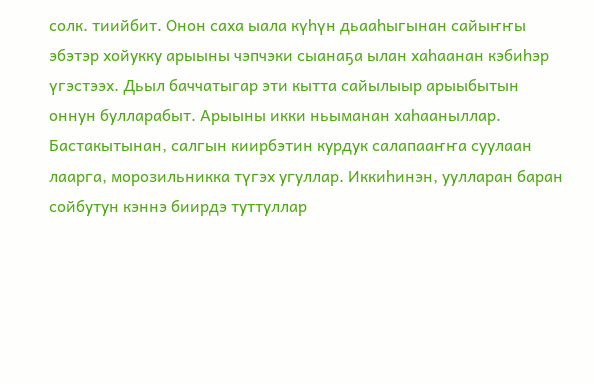солк. тиийбит. Онон саха ыала күһүн дьааһыгынан сайыҥҥы эбэтэр хойукку арыыны чэпчэки сыанаҕа ылан хаһаанан кэбиһэр үгэстээх. Дьыл баччатыгар эти кытта сайылыыр арыыбытын оннун булларабыт. Арыыны икки ньыманан хаһааныллар. Бастакытынан, салгын киирбэтин курдук салапааҥҥа суулаан лаарга, морозильникка түгэх угуллар. Иккиһинэн, уулларан баран сойбутун кэннэ биирдэ туттуллар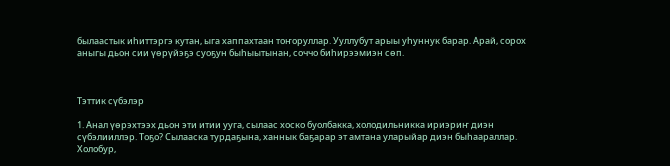былаастык иһиттэргэ кутан, ыга хаппахтаан тоҥоруллар. Ууллубут арыы уһуннук барар. Арай, сорох аныгы дьон сии үөрүйэҕэ суоҕун быһыытынан, соччо биһирээмиэн сөп.



Тэттик сүбэлэр

1. Анал үөрэхтээх дьон эти итии ууга, сылаас хоско буолбакка, холодильникка ириэриҥ диэн сүбэлииллэр. Тоҕо? Сылааска турдаҕына, ханнык баҕарар эт амтана уларыйар диэн быһаараллар. Холобур,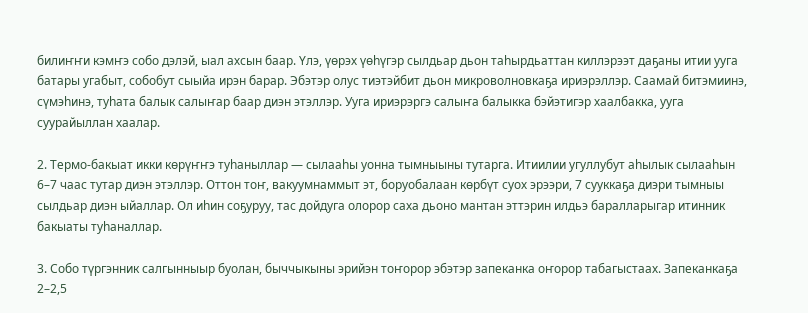билиҥҥи кэмҥэ собо дэлэй, ыал ахсын баар. Үлэ, үөрэх үөһүгэр сылдьар дьон таһырдьаттан киллэрээт даҕаны итии ууга батары угабыт, собобут сыыйа ирэн барар. Эбэтэр олус тиэтэйбит дьон микроволновкаҕа ириэрэллэр. Саамай битэмиинэ, сүмэһинэ, туһата балык салыҥар баар диэн этэллэр. Ууга ириэрэргэ салыҥа балыкка бэйэтигэр хаалбакка, ууга суурайыллан хаалар.

2. Термо-бакыат икки көрүҥҥэ туһаныллар — сылааһы уонна тымныыны тутарга. Итиилии угуллубут аһылык сылааһын 6–7 чаас тутар диэн этэллэр. Оттон тоҥ, вакуумнаммыт эт, боруобалаан көрбүт суох эрээри, 7 сууккаҕа диэри тымныы сылдьар диэн ыйаллар. Ол иһин соҕуруу, тас дойдуга олорор саха дьоно мантан эттэрин илдьэ баралларыгар итинник бакыаты туһаналлар.

3. Собо түргэнник салгынныыр буолан, быччыкыны эрийэн тоҥорор эбэтэр запеканка оҥорор табагыстаах. Запеканкаҕа 2–2,5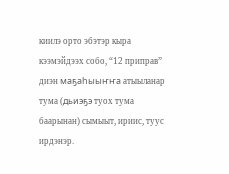киилэ орто эбэтэр кыра кээмэйдээх собо, “12 приправ” диэн маҕаһыыҥҥа атыыланар тума (дьиэҕэ туох тума баарынан) сымыыт, ириис, туус ирдэнэр.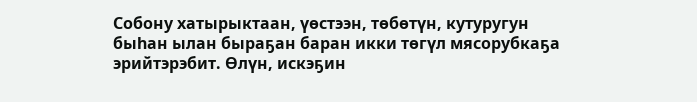Собону хатырыктаан, үөстээн, төбөтүн, кутуругун быһан ылан быраҕан баран икки төгүл мясорубкаҕа эрийтэрэбит. Өлүн, искэҕин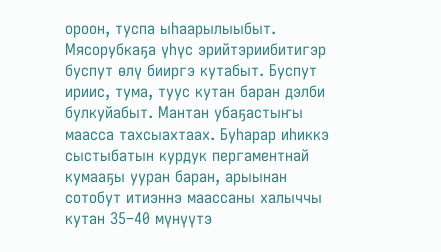ороон, туспа ыһаарылыыбыт. Мясорубкаҕа үһүс эрийтэриибитигэр буспут өлү бииргэ кутабыт. Буспут ириис, тума, туус кутан баран дэлби булкуйабыт. Мантан убаҕастыҥы маасса тахсыахтаах. Буһарар иһиккэ сыстыбатын курдук пергаментнай кумааҕы ууран баран, арыынан сотобут итиэннэ маассаны халыччы кутан 35–40 мүнүүтэ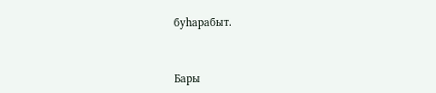буһарабыт.



Бары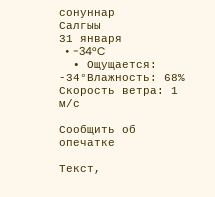сонуннар
Салгыы
31 января
  • -34°C
  • Ощущается: -34°Влажность: 68% Скорость ветра: 1 м/с

Сообщить об опечатке

Текст,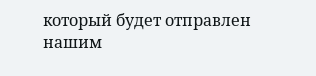который будет отправлен нашим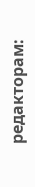редакторам: